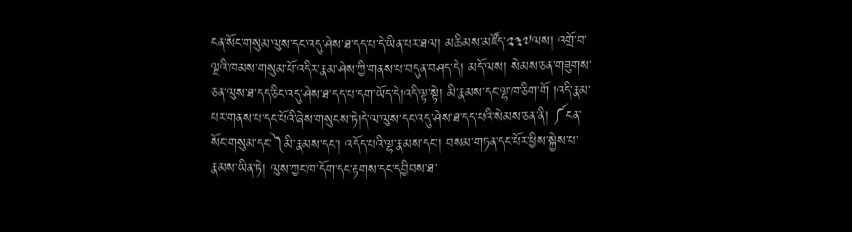ངན་སོང་གསུམ་ལུས་དང་འདུ་ཤེས་ཐ་དད་པ་དེ་ཡིན་པར་ཐལ། མཆིམས་མཛོད་༢༣༧ལས། འགྲོ་བ་ལྔའི་ཁམས་གསུམ་པོ་འདིར་རྣམ་ཤེས་ཀྱི་གནས་པ་བདུན་བཤད་དེ། མདོ་ལས། སེམས་ཅན་གཟུགས་ཅན་ལུས་ཐ་དད་ཅིང་འདུ་ཤེས་ཐ་དད་པ་དག་ཡོད་དེ།འདི་ལྟ་སྟེ། མི་རྣམས་དང་ལྷ་ཁ་ཅིག་གོ །འདི་རྣམ་པར་གནས་པ་དང་པོའི་ཞེས་གསུངས་ཏེ།དེ་ལ་ལུས་དང་འདུ་ཤེས་ཐ་དད་པའི་སེམས་ཅན་ནི། ༼ངན་སོང་གསུམ་དང་༽མི་རྣམས་དང་། འདོད་པའི་ལྷ་རྣམས་དང་། བསམ་གཏན་དང་པོར་ཕྱིས་སྐྱེས་པ་རྣམས་ཡིན་ཏེ། ལུས་ཀྱང་ཁ་དོག་དང་རྟགས་དང་དབྱིབས་ཐ་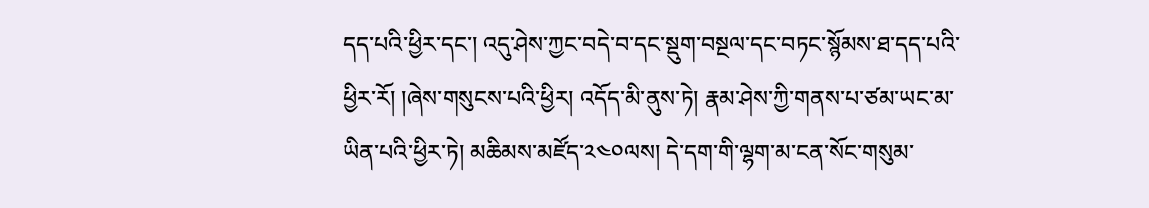དད་པའི་ཕྱིར་དང་། འདུ་ཤེས་ཀྱང་བདེ་བ་དང་སྡུག་བསྔལ་དང་བཏང་སྙོམས་ཐ་དད་པའི་ཕྱིར་རོ། །ཞེས་གསུངས་པའི་ཕྱིར། འདོད་མི་ནུས་ཏེ། རྣམ་ཤེས་ཀྱི་གནས་པ་ཙམ་ཡང་མ་ཡིན་པའི་ཕྱིར་ཏེ། མཆིམས་མཛོད་༢༤༠ལས། དེ་དག་གི་ལྷག་མ་ངན་སོང་གསུམ་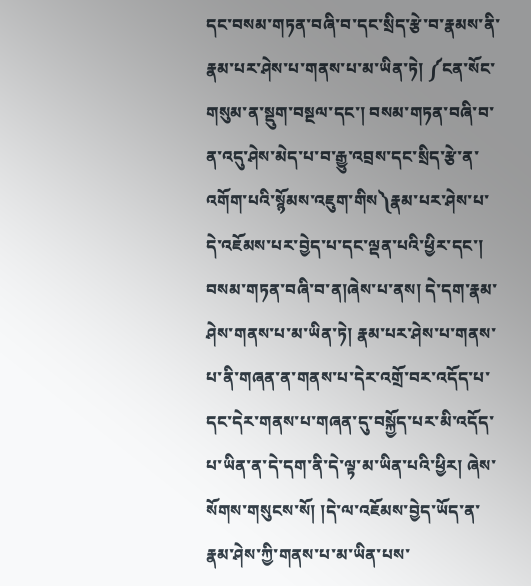དང་བསམ་གཏན་བཞི་བ་དང་སྲིད་རྩེ་བ་རྣམས་ནི་རྣམ་པར་ཤེས་པ་གནས་པ་མ་ཡིན་ཏེ། ༼ངན་སོང་གསུམ་ན་སྡུག་བསྔལ་དང་། བསམ་གཏན་བཞི་བ་ན་འདུ་ཤེས་མེད་པ་བ་རྒྱུ་འབྲས་དང་སྲིད་རྩེ་ན་འགོག་པའི་སྙོམས་འཇུག་གིས༽རྣམ་པར་ཤེས་པ་དེ་འཇོམས་པར་བྱེད་པ་དང་ལྡན་པའི་ཕྱིར་དང་། བསམ་གཏན་བཞི་བ་ན།ཞེས་པ་ནས། དེ་དག་རྣམ་ཤེས་གནས་པ་མ་ཡིན་ཏེ། རྣམ་པར་ཤེས་པ་གནས་པ་ནི་གཞན་ན་གནས་པ་དེར་འགྲོ་བར་འདོད་པ་དང་དེར་གནས་པ་གཞན་དུ་བསྐྱོད་པར་མི་འདོད་པ་ཡིན་ན་དེ་དག་ནི་དེ་ལྟ་མ་ཡིན་པའི་ཕྱིར། ཞེས་སོགས་གསུངས་སོ། །དེ་ལ་འཇོམས་བྱེད་ཡོད་ན་རྣམ་ཤེས་ཀྱི་གནས་པ་མ་ཡིན་པས་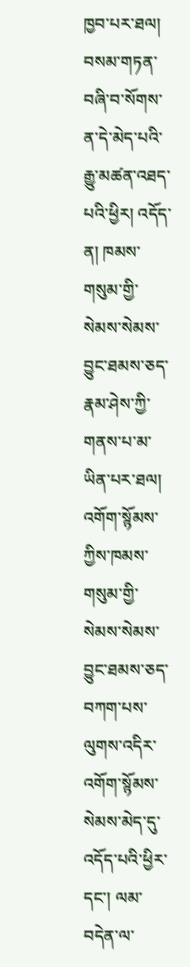ཁྱབ་པར་ཐལ། བསམ་གཏན་བཞི་བ་སོགས་ན་དེ་མེད་པའི་རྒྱུ་མཚན་འཐད་པའི་ཕྱིར། འདོད་ན། ཁམས་གསུམ་གྱི་སེམས་སེམས་བྱུང་ཐམས་ཅད་རྣམ་ཤེས་ཀྱི་གནས་པ་མ་ཡིན་པར་ཐལ། འགོག་སྙོམས་ཀྱིས་ཁམས་གསུམ་གྱི་སེམས་སེམས་བྱུང་ཐམས་ཅད་བཀག་པས་ལུགས་འདིར་འགོག་སྙོམས་སེམས་མེད་དུ་འདོད་པའི་ཕྱིར་དང་། ལམ་བདེན་ལ་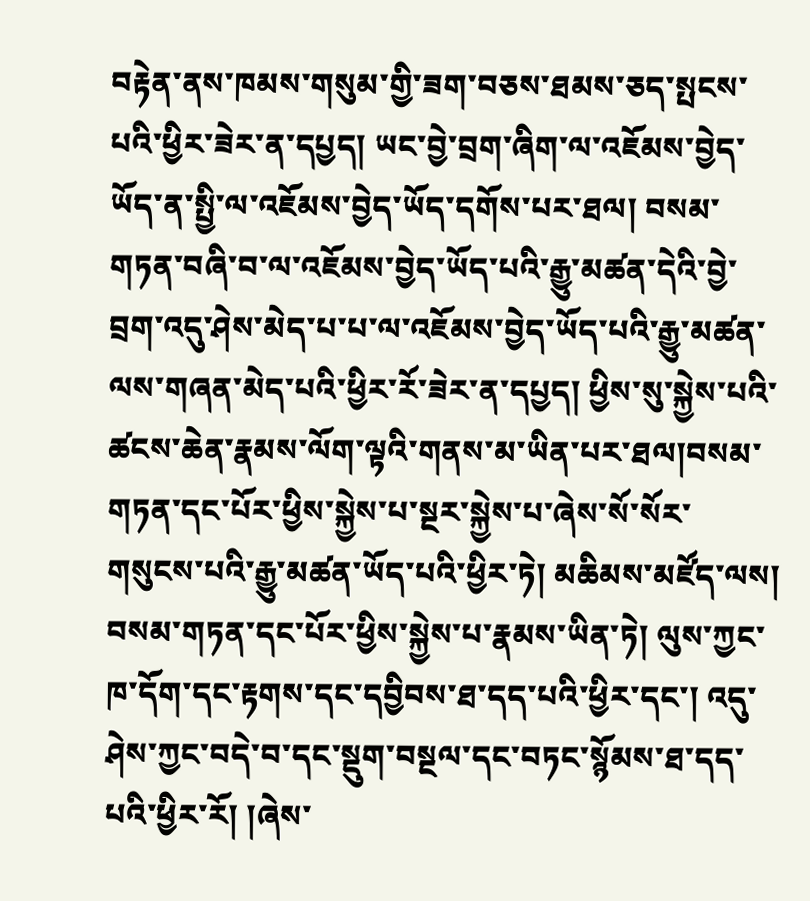བརྟེན་ནས་ཁམས་གསུམ་གྱི་ཟག་བཅས་ཐམས་ཅད་སྤངས་པའི་ཕྱིར་ཟེར་ན་དཔྱད། ཡང་བྱེ་བྲག་ཞིག་ལ་འཇོམས་བྱེད་ཡོད་ན་སྤྱི་ལ་འཇོམས་བྱེད་ཡོད་དགོས་པར་ཐལ། བསམ་གཏན་བཞི་བ་ལ་འཇོམས་བྱེད་ཡོད་པའི་རྒྱུ་མཚན་དེའི་བྱེ་བྲག་འདུ་ཤེས་མེད་པ་པ་ལ་འཇོམས་བྱེད་ཡོད་པའི་རྒྱུ་མཚན་ལས་གཞན་མེད་པའི་ཕྱིར་རོ་ཟེར་ན་དཔྱད། ཕྱིས་སུ་སྐྱེས་པའི་ཚངས་ཆེན་རྣམས་ལོག་ལྟའི་གནས་མ་ཡིན་པར་ཐལ།བསམ་གཏན་དང་པོར་ཕྱིས་སྐྱེས་པ་སྔར་སྐྱེས་པ་ཞེས་སོ་སོར་གསུངས་པའི་རྒྱུ་མཚན་ཡོད་པའི་ཕྱིར་ཏེ། མཆིམས་མཛོད་ལས། བསམ་གཏན་དང་པོར་ཕྱིས་སྐྱེས་པ་རྣམས་ཡིན་ཏེ། ལུས་ཀྱང་ཁ་དོག་དང་རྟགས་དང་དབྱིབས་ཐ་དད་པའི་ཕྱིར་དང་། འདུ་ཤེས་ཀྱང་བདེ་བ་དང་སྡུག་བསྔལ་དང་བཏང་སྙོམས་ཐ་དད་པའི་ཕྱིར་རོ། །ཞེས་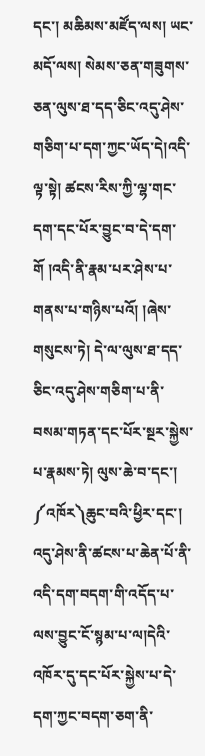དང་། མཆིམས་མཛོད་ལས། ཡང་མདོ་ལས། སེམས་ཅན་གཟུགས་ཅན་ལུས་ཐ་དད་ཅིང་འདུ་ཤེས་གཅིག་པ་དག་ཀྱང་ཡོད་དེ།འདི་ལྟ་སྟེ། ཚངས་རིས་ཀྱི་ལྷ་གང་དག་དང་པོར་བྱུང་བ་དེ་དག་གོ །འདི་ནི་རྣམ་པར་ཤེས་པ་གནས་པ་གཉིས་པའོ། །ཞེས་གསུངས་ཏེ། དེ་ལ་ལུས་ཐ་དད་ཅིང་འདུ་ཤེས་གཅིག་པ་ནི་བསམ་གཏན་དང་པོར་སྔར་སྐྱེས་པ་རྣམས་ཏེ། ལུས་ཆེ་བ་དང་། ༼འཁོར༽ཆུང་བའི་ཕྱིར་དང་། འདུ་ཤེས་ནི་ཚངས་པ་ཆེན་པོ་ནི་འདི་དག་བདག་གི་འདོད་པ་ལས་བྱུང་ངོ་སྙམ་པ་ལ།དེའི་འཁོར་དུ་དང་པོར་སྐྱེས་པ་དེ་དག་ཀྱང་བདག་ཅག་ནི་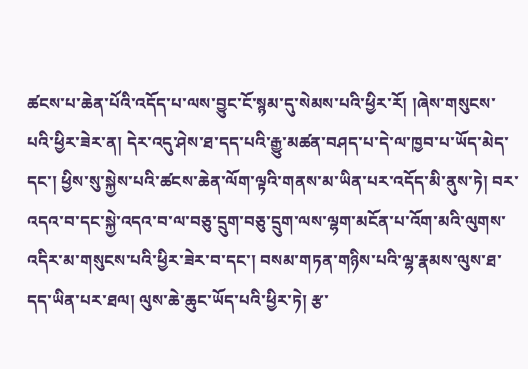ཚངས་པ་ཆེན་པོའི་འདོད་པ་ལས་བྱུང་ངོ་སྙམ་དུ་སེམས་པའི་ཕྱིར་རོ། །ཞེས་གསུངས་པའི་ཕྱིར་ཟེར་ན། དེར་འདུ་ཤེས་ཐ་དད་པའི་རྒྱུ་མཚན་བཤད་པ་དེ་ལ་ཁྱབ་པ་ཡོད་མེད་དང་། ཕྱིས་སུ་སྐྱེས་པའི་ཚངས་ཆེན་ལོག་ལྟའི་གནས་མ་ཡིན་པར་འདོད་མི་ནུས་ཏེ། བར་འདའ་བ་དང་སྐྱེ་འདའ་བ་ལ་བཅུ་དྲུག་བཅུ་དྲུག་ལས་ལྷག་མངོན་པ་འོག་མའི་ལུགས་འདིར་མ་གསུངས་པའི་ཕྱིར་ཟེར་བ་དང་། བསམ་གཏན་གཉིས་པའི་ལྷ་རྣམས་ལུས་ཐ་དད་ཡིན་པར་ཐལ། ལུས་ཆེ་ཆུང་ཡོད་པའི་ཕྱིར་ཏེ། རྩ་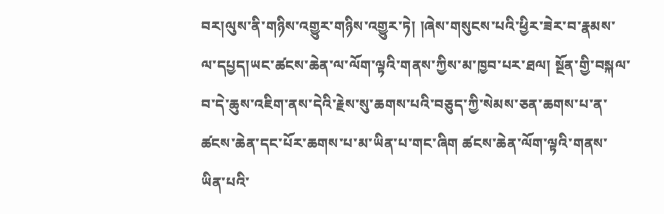བར།ལུས་ནི་གཉིས་འགྱུར་གཉིས་འགྱུར་ཏེ། །ཞེས་གསུངས་པའི་ཕྱིར་ཟེར་བ་རྣམས་ལ་དཔྱད།ཡང་ཚངས་ཆེན་ལ་ལོག་ལྟའི་གནས་ཀྱིས་མ་ཁྱབ་པར་ཐལ། སྔོན་གྱི་བསྐལ་བ་དེ་ཆུས་འཇིག་ནས་དེའི་རྗེས་སུ་ཆགས་པའི་བཅུད་ཀྱི་སེམས་ཅན་ཆགས་པ་ན་ཚངས་ཆེན་དང་པོར་ཆགས་པ་མ་ཡིན་པ་གང་ཞིག ཚངས་ཆེན་ལོག་ལྟའི་གནས་ཡིན་པའི་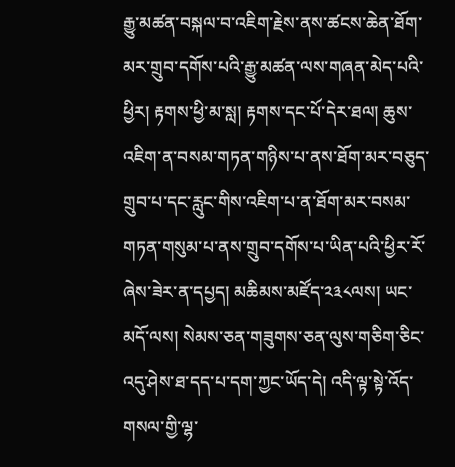རྒྱུ་མཚན་བསྐལ་བ་འཇིག་རྗེས་ནས་ཚངས་ཆེན་ཐོག་མར་གྲུབ་དགོས་པའི་རྒྱུ་མཚན་ལས་གཞན་མེད་པའི་ཕྱིར། རྟགས་ཕྱི་མ་སླ། རྟགས་དང་པོ་དེར་ཐལ། ཆུས་འཇིག་ན་བསམ་གཏན་གཉིས་པ་ནས་ཐོག་མར་བཅུད་གྲུབ་པ་དང་རླུང་གིས་འཇིག་པ་ན་ཐོག་མར་བསམ་གཏན་གསུམ་པ་ནས་གྲུབ་དགོས་པ་ཡིན་པའི་ཕྱིར་རོ་ཞེས་ཟེར་ན་དཔྱད། མཆིམས་མཛོད་༢༣༨ལས། ཡང་མདོ་ལས། སེམས་ཅན་གཟུགས་ཅན་ལུས་གཅིག་ཅིང་འདུ་ཤེས་ཐ་དད་པ་དག་ཀྱང་ཡོད་དེ། འདི་ལྟ་སྟེ་འོད་གསལ་གྱི་ལྷ་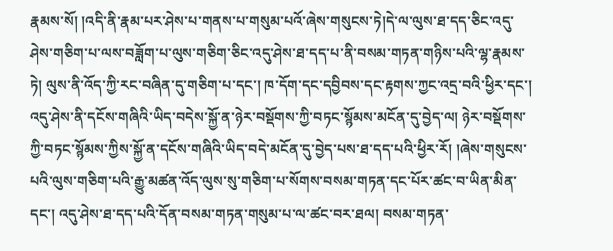རྣམས་སོ། །འདི་ནི་རྣམ་པར་ཤེས་པ་གནས་པ་གསུམ་པའོ་ཞེས་གསུངས་ཏེ།དེ་ལ་ལུས་ཐ་དད་ཅིང་འདུ་ཤེས་གཅིག་པ་ལས་བཟློག་པ་ལུས་གཅིག་ཅིང་འདུ་ཤེས་ཐ་དད་པ་ནི་བསམ་གཏན་གཉིས་པའི་ལྷ་རྣམས་ཏེ། ལུས་ནི་འོད་ཀྱི་རང་བཞིན་དུ་གཅིག་པ་དང་། ཁ་དོག་དང་དབྱིབས་དང་རྟགས་ཀྱང་འདྲ་བའི་ཕྱིར་དང་། འདུ་ཤེས་ནི་དངོས་གཞིའི་ཡིད་བདེས་སྐྱོ་ན་ཉེར་བསྡོགས་ཀྱི་བཏང་སྙོམས་མངོན་དུ་བྱེད་ལ། ཉེར་བསྡོགས་ཀྱི་བཏང་སྙོམས་ཀྱིས་སྐྱོ་ན་དངོས་གཞིའི་ཡིད་བདེ་མངོན་དུ་བྱེད་པས་ཐ་དད་པའི་ཕྱིར་རོ། །ཞེས་གསུངས་པའི་ལུས་གཅིག་པའི་རྒྱུ་མཚན་འོད་ལུས་སུ་གཅིག་པ་སོགས་བསམ་གཏན་དང་པོར་ཚང་བ་ཡིན་མིན་དང་། འདུ་ཤེས་ཐ་དད་པའི་དོན་བསམ་གཏན་གསུམ་པ་ལ་ཚང་བར་ཐལ། བསམ་གཏན་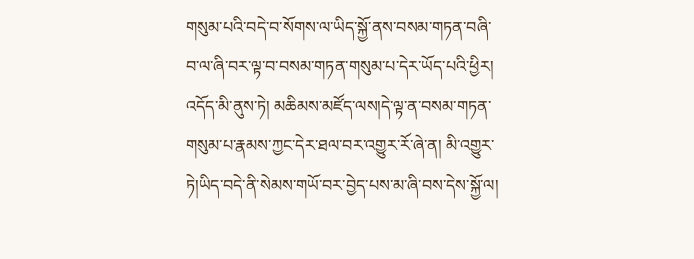གསུམ་པའི་བདེ་བ་སོགས་ལ་ཡིད་སྐྱོ་ནས་བསམ་གཏན་བཞི་བ་ལ་ཞི་བར་ལྟ་བ་བསམ་གཏན་གསུམ་པ་དེར་ཡོད་པའི་ཕྱིར། འདོད་མི་ནུས་ཏེ། མཆིམས་མཛོད་ལས།དེ་ལྟ་ན་བསམ་གཏན་གསུམ་པ་རྣམས་ཀྱང་དེར་ཐལ་བར་འགྱུར་རོ་ཞེ་ན། མི་འགྱུར་ཏེ།ཡིད་བདེ་ནི་སེམས་གཡོ་བར་བྱེད་པས་མ་ཞི་བས་དེས་སྐྱོ་ལ།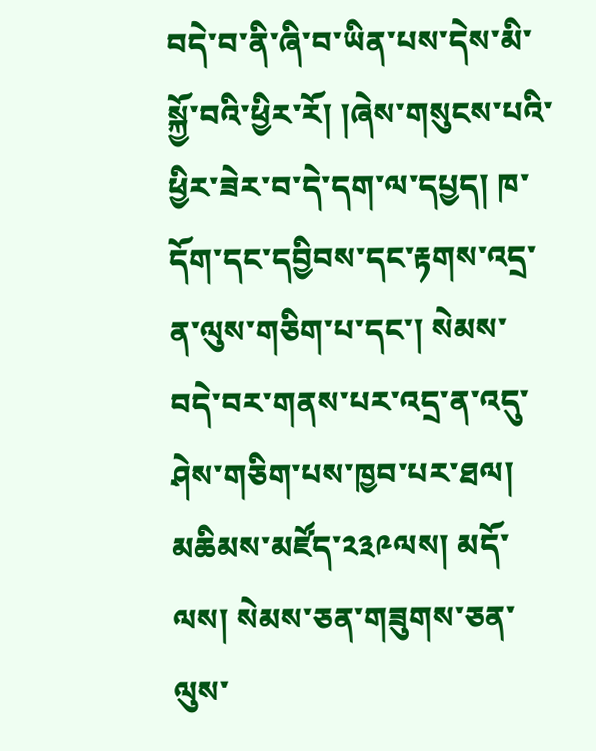བདེ་བ་ནི་ཞི་བ་ཡིན་པས་དེས་མི་སྐྱོ་བའི་ཕྱིར་རོ། །ཞེས་གསུངས་པའི་ཕྱིར་ཟེར་བ་དེ་དག་ལ་དཔྱད། ཁ་དོག་དང་དབྱིབས་དང་རྟགས་འདྲ་ན་ལུས་གཅིག་པ་དང་། སེམས་བདེ་བར་གནས་པར་འདྲ་ན་འདུ་ཤེས་གཅིག་པས་ཁྱབ་པར་ཐལ། མཆིམས་མཛོད་༢༣༩ལས། མདོ་ལས། སེམས་ཅན་གཟུགས་ཅན་ལུས་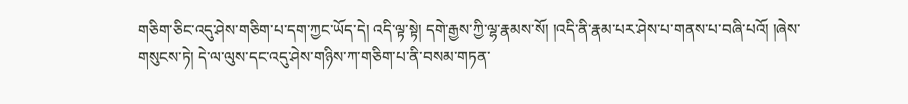གཅིག་ཅིང་འདུ་ཤེས་གཅིག་པ་དག་ཀྱང་ཡོད་དེ། འདི་ལྟ་སྟེ། དགེ་རྒྱས་ཀྱི་ལྷ་རྣམས་སོ། །འདི་ནི་རྣམ་པར་ཤེས་པ་གནས་པ་བཞི་པའོ། །ཞེས་གསུངས་ཏེ། དེ་ལ་ལུས་དང་འདུ་ཤེས་གཉིས་ཀ་གཅིག་པ་ནི་བསམ་གཏན་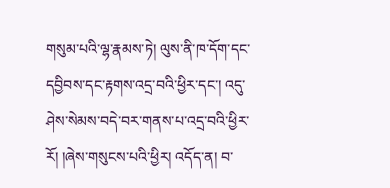གསུམ་པའི་ལྷ་རྣམས་ཏེ། ལུས་ནི་ཁ་དོག་དང་དབྱིབས་དང་རྟགས་འདྲ་བའི་ཕྱིར་དང་། འདུ་ཤེས་སེམས་བདེ་བར་གནས་པ་འདྲ་བའི་ཕྱིར་རོ། །ཞེས་གསུངས་པའི་ཕྱིར། འདོད་ན། བ་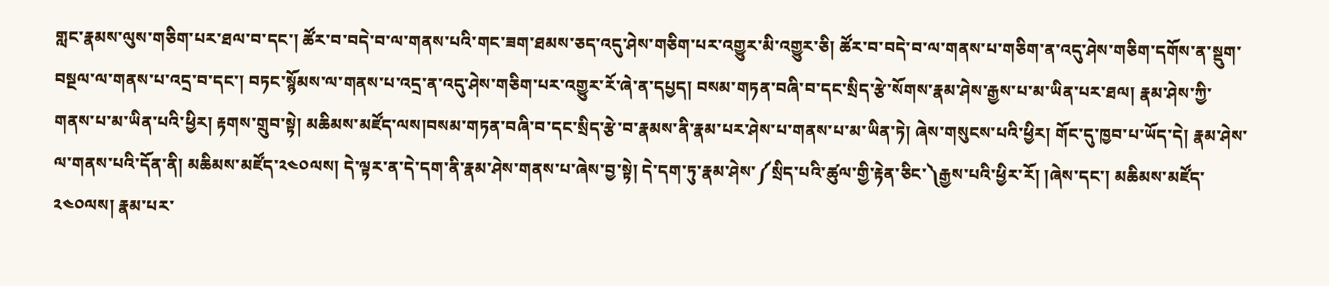གླང་རྣམས་ལུས་གཅིག་པར་ཐལ་བ་དང་། ཚོར་བ་བདེ་བ་ལ་གནས་པའི་གང་ཟག་ཐམས་ཅད་འདུ་ཤེས་གཅིག་པར་འགྱུར་མི་འགྱུར་ཅི། ཚོར་བ་བདེ་བ་ལ་གནས་པ་གཅིག་ན་འདུ་ཤེས་གཅིག་དགོས་ན་སྡུག་བསྔལ་ལ་གནས་པ་འདྲ་བ་དང་། བཏང་སྙོམས་ལ་གནས་པ་འདྲ་ན་འདུ་ཤེས་གཅིག་པར་འགྱུར་རོ་ཞེ་ན་དཔྱད། བསམ་གཏན་བཞི་བ་དང་སྲིད་རྩེ་སོགས་རྣམ་ཤེས་རྒྱས་པ་མ་ཡིན་པར་ཐལ། རྣམ་ཤེས་ཀྱི་གནས་པ་མ་ཡིན་པའི་ཕྱིར། རྟགས་གྲུབ་སྟེ། མཆིམས་མཛོད་ལས།བསམ་གཏན་བཞི་བ་དང་སྲིད་རྩེ་བ་རྣམས་ནི་རྣམ་པར་ཤེས་པ་གནས་པ་མ་ཡིན་ཏེ། ཞེས་གསུངས་པའི་ཕྱིར། གོང་དུ་ཁྱབ་པ་ཡོད་དེ། རྣམ་ཤེས་ལ་གནས་པའི་དོན་ནི། མཆིམས་མཛོད་༢༤༠ལས། དེ་ལྟར་ན་དེ་དག་ནི་རྣམ་ཤེས་གནས་པ་ཞེས་བྱ་སྟེ། དེ་དག་ཏུ་རྣམ་ཤེས་༼སྲིད་པའི་ཚུལ་གྱི་རྟེན་ཅིང་༽རྒྱས་པའི་ཕྱིར་རོ། །ཞེས་དང་། མཆིམས་མཛོད་༢༤༠ལས། རྣམ་པར་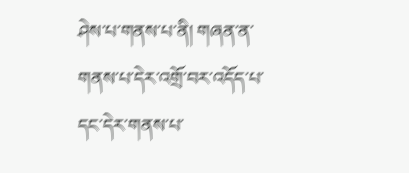ཤེས་པ་གནས་པ་ནི། གཞན་ན་གནས་པ་དེར་འགྲོ་བར་འདོད་པ་དང་དེར་གནས་པ་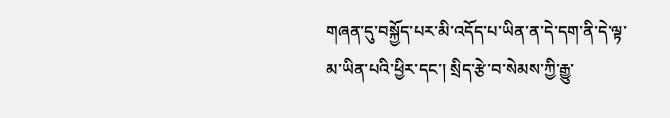གཞན་དུ་བསྐྱོད་པར་མི་འདོད་པ་ཡིན་ན་དེ་དག་ནི་དེ་ལྟ་མ་ཡིན་པའི་ཕྱིར་དང་། སྲིད་རྩེ་བ་སེམས་ཀྱི་རྒྱུ་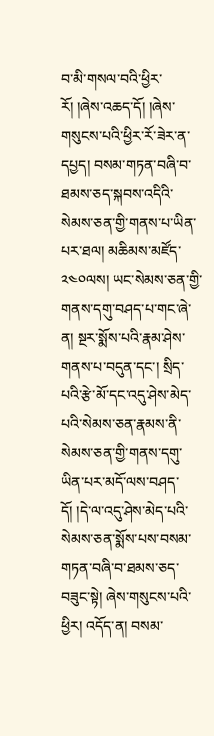བ་མི་གསལ་བའི་ཕྱིར་རོ། །ཞེས་འཆད་དོ། །ཞེས་གསུངས་པའི་ཕྱིར་རོ་ཟེར་ན་དཔྱད། བསམ་གཏན་བཞི་བ་ཐམས་ཅད་སྐབས་འདིའི་སེམས་ཅན་གྱི་གནས་པ་ཡིན་པར་ཐལ། མཆིམས་མཛོད་༢༤༠ལས། ཡང་སེམས་ཅན་གྱི་གནས་དགུ་བཤད་པ་གང་ཞེ་ན། སྔར་སྨོས་པའི་རྣམ་ཤེས་གནས་པ་བདུན་དང་། སྲིད་པའི་རྩེ་མོ་དང་འདུ་ཤེས་མེད་པའི་སེམས་ཅན་རྣམས་ནི་སེམས་ཅན་གྱི་གནས་དགུ་ཡིན་པར་མདོ་ལས་བཤད་དོ། །དེ་ལ་འདུ་ཤེས་མེད་པའི་སེམས་ཅན་སྨོས་པས་བསམ་གཏན་བཞི་བ་ཐམས་ཅད་བཟུང་སྟེ། ཞེས་གསུངས་པའི་ཕྱིར། འདོད་ན། བསམ་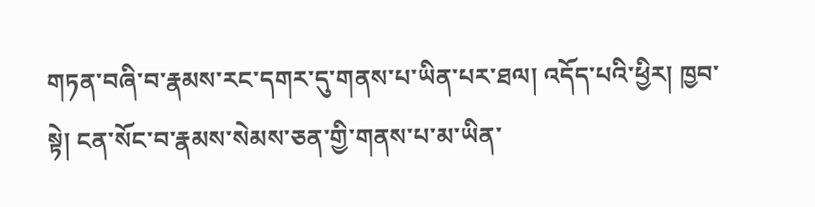གཏན་བཞི་བ་རྣམས་རང་དགར་དུ་གནས་པ་ཡིན་པར་ཐལ། འདོད་པའི་ཕྱིར། ཁྱབ་སྟེ། ངན་སོང་བ་རྣམས་སེམས་ཅན་གྱི་གནས་པ་མ་ཡིན་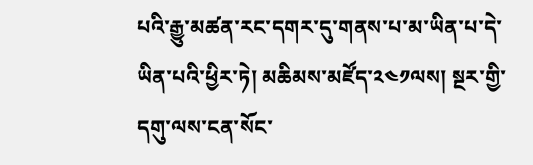པའི་རྒྱུ་མཚན་རང་དགར་དུ་གནས་པ་མ་ཡིན་པ་དེ་ཡིན་པའི་ཕྱིར་ཏེ། མཆིམས་མཛོད་༢༤༡ལས། སྔར་གྱི་དགུ་ལས་ངན་སོང་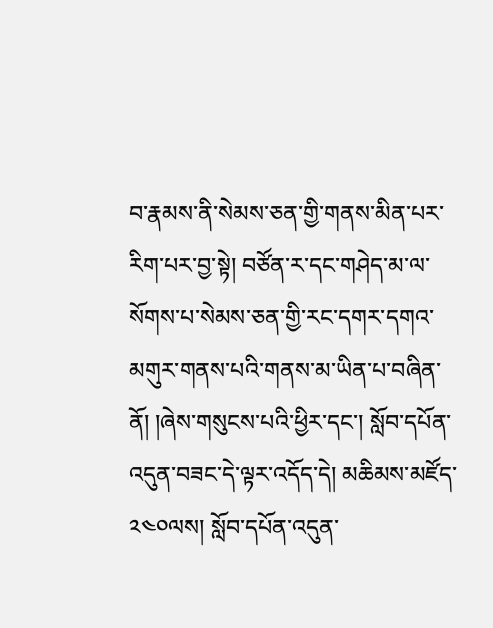བ་རྣམས་ནི་སེམས་ཅན་གྱི་གནས་མིན་པར་རིག་པར་བྱ་སྟེ། བཙོན་ར་དང་གཤེད་མ་ལ་སོགས་པ་སེམས་ཅན་གྱི་རང་དགར་དགའ་མགུར་གནས་པའི་གནས་མ་ཡིན་པ་བཞིན་ནོ། །ཞེས་གསུངས་པའི་ཕྱིར་དང་། སློབ་དཔོན་འདུན་བཟང་དེ་ལྟར་འདོད་དེ། མཆིམས་མཛོད་༢༤༠ལས། སློབ་དཔོན་འདུན་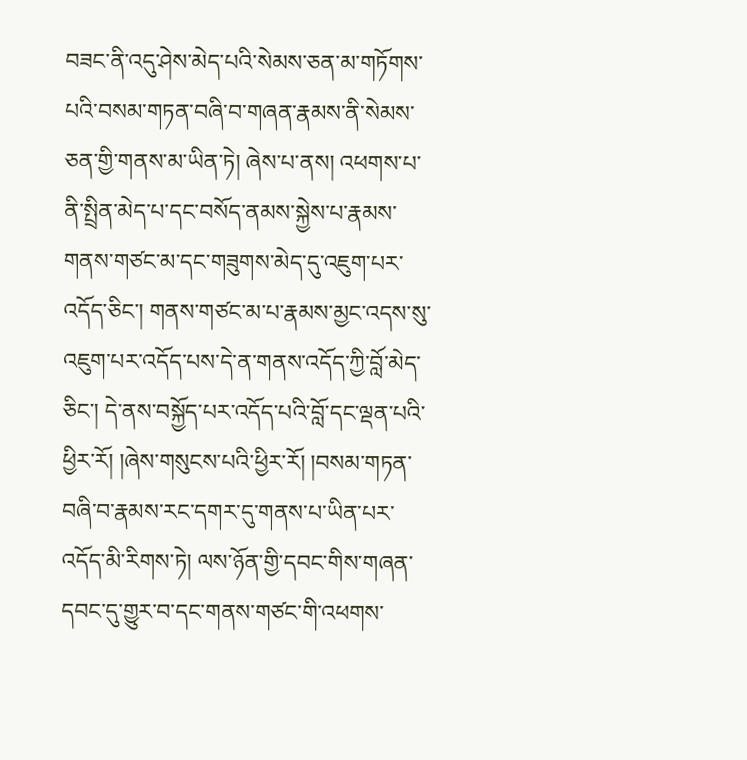བཟང་ནི་འདུ་ཤེས་མེད་པའི་སེམས་ཅན་མ་གཏོགས་པའི་བསམ་གཏན་བཞི་བ་གཞན་རྣམས་ནི་སེམས་ཅན་གྱི་གནས་མ་ཡིན་ཏེ། ཞེས་པ་ནས། འཕགས་པ་ནི་སྤྲིན་མེད་པ་དང་བསོད་ནམས་སྐྱེས་པ་རྣམས་གནས་གཙང་མ་དང་གཟུགས་མེད་དུ་འཇུག་པར་འདོད་ཅིང་། གནས་གཙང་མ་པ་རྣམས་མྱང་འདས་སུ་འཇུག་པར་འདོད་པས་དེ་ན་གནས་འདོད་ཀྱི་བློ་མེད་ཅིང་། དེ་ནས་བསྐྱོད་པར་འདོད་པའི་བློ་དང་ལྡན་པའི་ཕྱིར་རོ། །ཞེས་གསུངས་པའི་ཕྱིར་རོ། །བསམ་གཏན་བཞི་བ་རྣམས་རང་དགར་དུ་གནས་པ་ཡིན་པར་འདོད་མི་རིགས་ཏེ། ལས་ཉོན་གྱི་དབང་གིས་གཞན་དབང་དུ་གྱུར་བ་དང་གནས་གཙང་གི་འཕགས་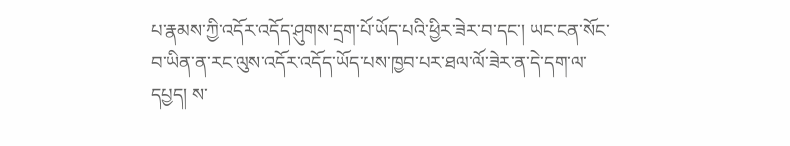པ་རྣམས་ཀྱི་འདོར་འདོད་ཤུགས་དྲག་པོ་ཡོད་པའི་ཕྱིར་ཟེར་བ་དང་། ཡང་ངན་སོང་བ་ཡིན་ན་རང་ལུས་འདོར་འདོད་ཡོད་པས་ཁྱབ་པར་ཐལ་ལོ་ཟེར་ན་དེ་དག་ལ་དཔྱད། ས་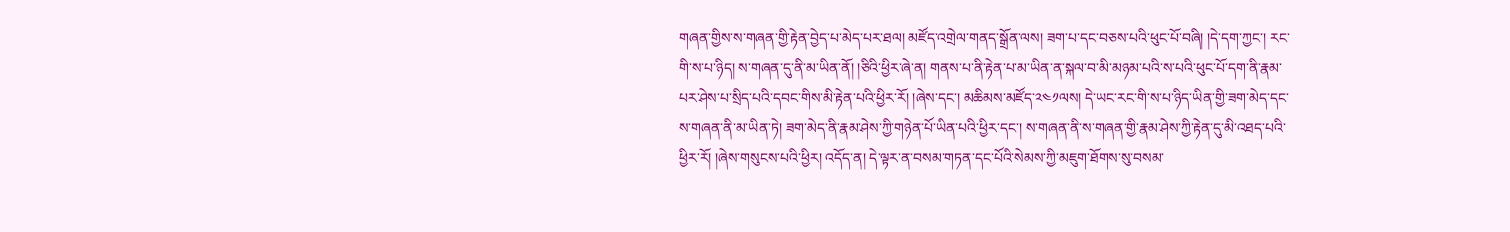གཞན་གྱིས་ས་གཞན་གྱི་རྟེན་བྱེད་པ་མེད་པར་ཐལ། མཛོད་འགྲེལ་གནད་སྒྲོན་ལས། ཟག་པ་དང་བཅས་པའི་ཕུང་པོ་བཞི། །དེ་དག་ཀྱང་། རང་གི་ས་པ་ཉིད། ས་གཞན་དུ་ནི་མ་ཡིན་ནོ། །ཅིའི་ཕྱིར་ཞེ་ན། གནས་པ་ནི་རྟེན་པ་མ་ཡིན་ན་སྐལ་བ་མི་མཉམ་པའི་ས་པའི་ཕུང་པོ་དག་ནི་རྣམ་པར་ཤེས་པ་སྲིད་པའི་དབང་གིས་མི་རྟེན་པའི་ཕྱིར་རོ། །ཞེས་དང་། མཆིམས་མཛོད་༢༤༡ལས། དེ་ཡང་རང་གི་ས་པ་ཉིད་ཡིན་གྱི་ཟག་མེད་དང་ས་གཞན་ནི་མ་ཡིན་ཏེ། ཟག་མེད་ནི་རྣམ་ཤེས་ཀྱི་གཉེན་པོ་ཡིན་པའི་ཕྱིར་དང་། ས་གཞན་ནི་ས་གཞན་གྱི་རྣམ་ཤེས་ཀྱི་རྟེན་དུ་མི་འཐད་པའི་ཕྱིར་རོ། །ཞེས་གསུངས་པའི་ཕྱིར། འདོད་ན། དེ་ལྟར་ན་བསམ་གཏན་དང་པོའི་སེམས་ཀྱི་མཇུག་ཐོགས་སུ་བསམ་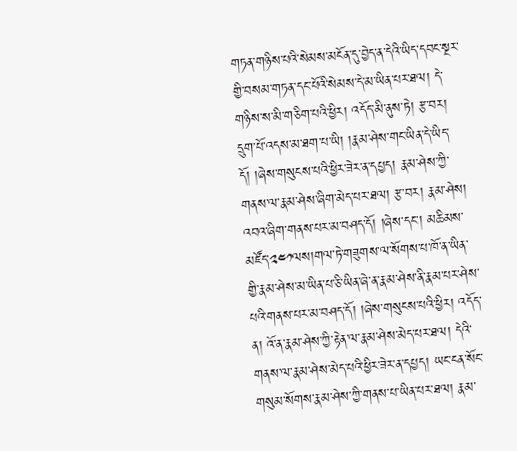གཏན་གཉིས་པའི་སེམས་མངོན་དུ་བྱེད་ན་དེའི་ཡིད་དབང་སྔར་གྱི་བསམ་གཏན་དང་པོའི་སེམས་དེ་མ་ཡིན་པར་ཐལ། དེ་གཉིས་ས་མི་གཅིག་པའི་ཕྱིར། འདོད་མི་ནུས་ཏེ། རྩ་བར། དྲུག་པོ་འདས་མ་ཐག་པ་ཡི། །རྣམ་ཤེས་གང་ཡིན་དེ་ཡིད་དོ། །ཞེས་གསུངས་པའི་ཕྱིར་ཟེར་ན་དཔྱད། རྣམ་ཤེས་ཀྱི་གནས་ལ་རྣམ་ཤེས་ཞིག་མེད་པར་ཐལ། རྩ་བར། རྣམ་ཤེས། འབའ་ཞིག་གནས་པར་མ་བཤད་དོ། །ཞེས་དང་། མཆིམས་མཛོད་༢༤༡ལས།གལ་ཏེ་གཟུགས་ལ་སོགས་པ་ཁོ་ན་ཡིན་གྱི་རྣམ་ཤེས་མ་ཡིན་པ་ཅི་ཡིན་ཞེ་ན་རྣམ་ཤེས་ནི་རྣམ་པར་ཤེས་པའི་གནས་པར་མ་བཤད་དོ། །ཞེས་གསུངས་པའི་ཕྱིར། འདོད་ན། འོ་ན་རྣམ་ཤེས་ཀྱི་རྟེན་ལ་རྣམ་ཤེས་མེད་པར་ཐལ། དེའི་གནས་ལ་རྣམ་ཤེས་མེད་པའི་ཕྱིར་ཟེར་ན་དཔྱད། ཡང་ངན་སོང་གསུམ་སོགས་རྣམ་ཤེས་ཀྱི་གནས་པ་ཡིན་པར་ཐལ། རྣམ་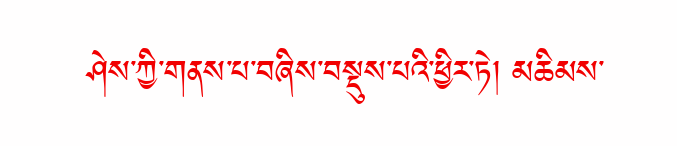ཤེས་ཀྱི་གནས་པ་བཞིས་བསྡུས་པའི་ཕྱིར་ཏེ། མཆིམས་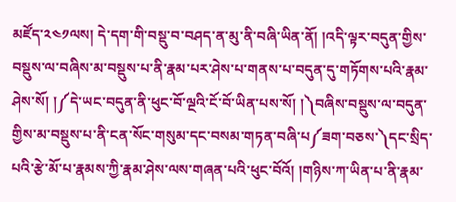མཛོད་༢༤༡ལས། དེ་དག་གི་བསྡུ་བ་བཤད་ན་མུ་ནི་བཞི་ཡིན་ནོ། །འདི་ལྟར་བདུན་གྱིས་བསྡུས་ལ་བཞིས་མ་བསྡུས་པ་ནི་རྣམ་པར་ཤེས་པ་གནས་པ་བདུན་དུ་གཏོགས་པའི་རྣམ་ཤེས་སོ། །༼དེ་ཡང་བདུན་ནི་ཕུང་བོ་ལྔའི་ངོ་བོ་ཡིན་པས་སོ། །༽བཞིས་བསྡུས་ལ་བདུན་གྱིས་མ་བསྡུས་པ་ནི་ངན་སོང་གསུམ་དང་བསམ་གཏན་བཞི་པ༼ཟག་བཅས་༽དང་སྲིད་པའི་རྩེ་མོ་པ་རྣམས་ཀྱི་རྣམ་ཤེས་ལས་གཞན་པའི་ཕུང་བོའོ། །གཉིས་ཀ་ཡིན་པ་ནི་རྣམ་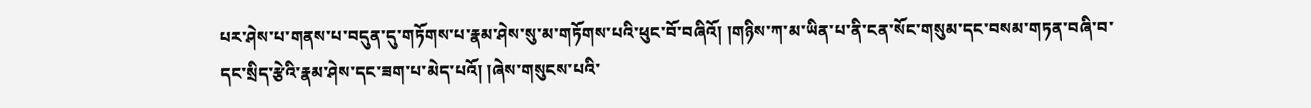པར་ཤེས་པ་གནས་པ་བདུན་དུ་གཏོགས་པ་རྣམ་ཤེས་སུ་མ་གཏོགས་པའི་ཕུང་བོ་བཞིའོ། །གཉིས་ཀ་མ་ཡིན་པ་ནི་ངན་སོང་གསུམ་དང་བསམ་གཏན་བཞི་བ་དང་སྲིད་རྩེའི་རྣམ་ཤེས་དང་ཟག་པ་མེད་པའོ། །ཞེས་གསུངས་པའི་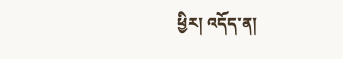ཕྱིར། འདོད་ན།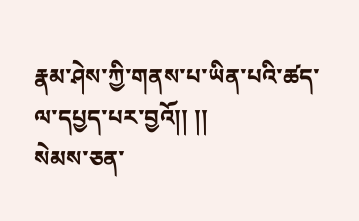རྣམ་ཤེས་ཀྱི་གནས་པ་ཡིན་པའི་ཚད་ལ་དཔྱད་པར་བྱའོ།། །།
སེམས་ཅན་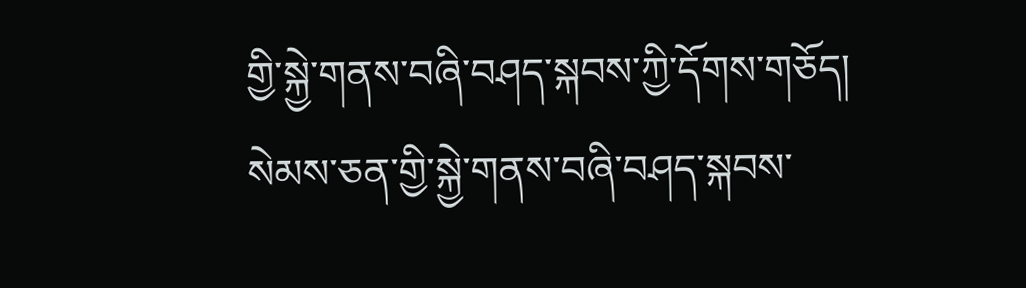གྱི་སྐྱེ་གནས་བཞི་བཤད་སྐབས་ཀྱི་དོགས་གཅོད།
སེམས་ཅན་གྱི་སྐྱེ་གནས་བཞི་བཤད་སྐབས་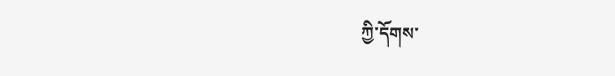ཀྱི་དོགས་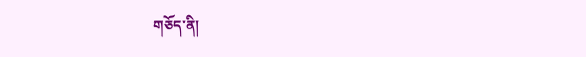གཅོད་ནི།